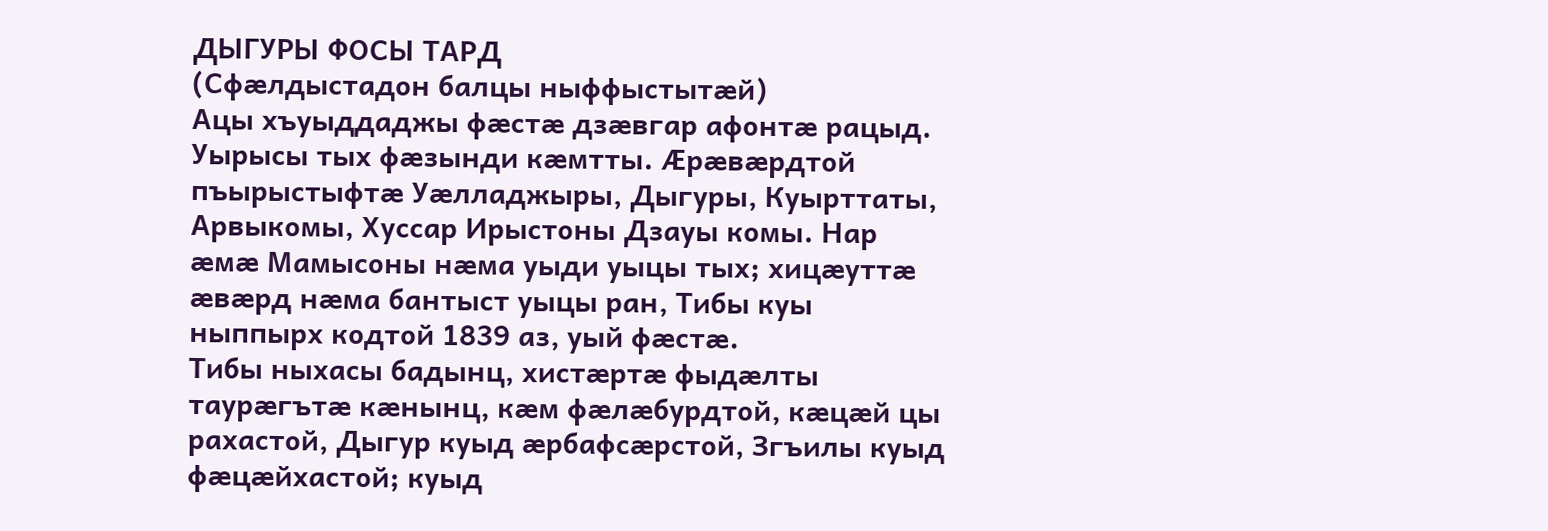ДЫГУРЫ ФОСЫ ТАРД
(Сфӕлдыстадон балцы ныффыстытӕй)
Ацы хъуыддаджы фӕстӕ дзӕвгар афонтӕ рацыд. Уырысы тых фӕзынди кӕмтты. Ӕрӕвӕрдтой пъырыстыфтӕ Уӕлладжыры, Дыгуры, Куырттаты, Арвыкомы, Хуссар Ирыстоны Дзауы комы. Нар ӕмӕ Мамысоны нӕма уыди уыцы тых; хицӕуттӕ ӕвӕрд нӕма бантыст уыцы ран, Тибы куы ныппырх кодтой 1839 аз, уый фӕстӕ.
Тибы ныхасы бадынц, хистӕртӕ фыдӕлты таурӕгътӕ кæнынц, кӕм фӕлӕбурдтой, кӕцæй цы рахастой, Дыгур куыд ӕрбафсӕрстой, Згъилы куыд фӕцӕйхастой; куыд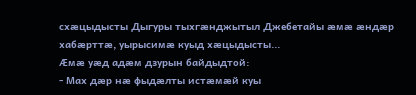схӕцыдысты Дыгуры тыхгӕнджытыл Джебетайы ӕмӕ ӕндӕр хабӕрттӕ, уырысимӕ куыд хӕцыдысты...
Ӕмӕ уӕд адӕм дзурын байдыдтой:
- Мах дæр нæ фыдӕлты истӕмӕй куы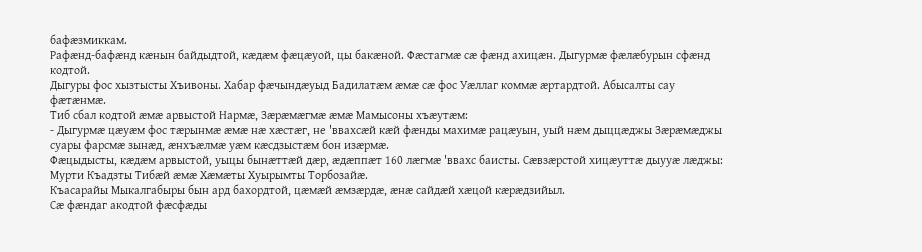бафӕзмиккам.
Рафӕнд-бафӕнд кӕнын байдыдтой, кӕдӕм фӕцӕуой, цы бакӕной. Фӕстагмӕ сӕ фӕнд ахицӕн. Дыгурмӕ фӕлӕбурын сфӕнд кодтой.
Дыгуры фос хызтысты Хъивоны. Хабар фӕчындӕуыд Бадилатӕм ӕмӕ сӕ фос Уӕллаг коммӕ ӕртардтой. Абысалты сау фӕтӕнмӕ.
Тиб сбал кодтой ӕмӕ арвыстой Нармӕ, Зӕрӕмӕгмӕ ӕмӕ Мамысоны хъӕутӕм:
- Дыгурмӕ цӕуӕм фос тӕрынмӕ ӕмӕ нӕ хӕстӕг, не 'ввахсӕй кӕй фӕнды махимӕ рацӕуын, уый нӕм дыццӕджы Зӕрӕмӕджы суары фарсмӕ зынӕд, ӕнхъӕлмӕ уӕм кӕсдзыстӕм бон изӕрмӕ.
Фӕцыдысты, кӕдӕм арвыстой, уыцы бынӕттӕй дӕр, ӕдӕппӕт 160 лӕгмӕ 'ввахс баисты. Сӕвзӕрстой хицӕуттӕ дыууӕ лӕджы: Мурти Къадзты Тибӕй ӕмӕ Хӕмӕты Хуырымты Торбозайӕ.
Къасарайы Мыкалгабыры бын ард бахордтой, цӕмӕй ӕмзӕрдӕ, ӕнӕ сайдӕй хӕцой кӕрӕдзийыл.
Сӕ фӕндаг акодтой фӕсфӕды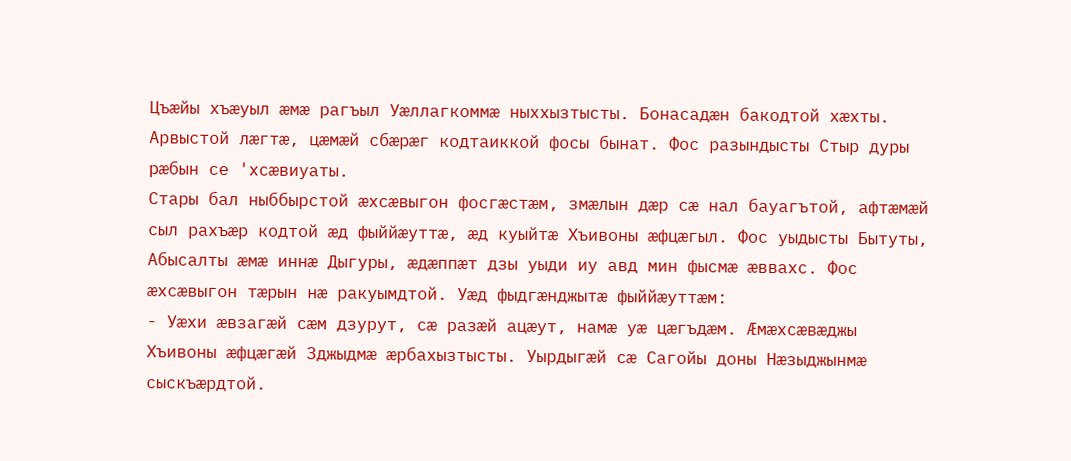Цъӕйы хъӕуыл ӕмӕ рагъыл Уӕллагкоммӕ ныххызтысты. Бонасадӕн бакодтой хӕхты. Арвыстой лӕгтӕ, цӕмӕй сбӕрӕг кодтаиккой фосы бынат. Фос разындысты Стыр дуры рӕбын се 'хсӕвиуаты.
Стары бал ныббырстой ӕхсӕвыгон фосгӕстӕм, змӕлын дӕр сӕ нал бауагътой, афтӕмӕй сыл рахъӕр кодтой ӕд фыййӕуттӕ, ӕд куыйтӕ Хъивоны ӕфцӕгыл. Фос уыдысты Бытуты, Абысалты ӕмӕ иннӕ Дыгуры, ӕдӕппӕт дзы уыди иу авд мин фысмӕ ӕввахс. Фос ӕхсӕвыгон тӕрын нӕ ракуымдтой. Уӕд фыдгӕнджытæ фыййӕуттӕм:
- Уӕхи ӕвзагӕй сӕм дзурут, сӕ разӕй ацӕут, намӕ уӕ цӕгъдӕм. Ӕмӕхсӕвӕджы Хъивоны ӕфцӕгӕй Зджыдмӕ ӕрбахызтысты. Уырдыгӕй сӕ Сагойы доны Нӕзыджынмӕ сыскъӕрдтой.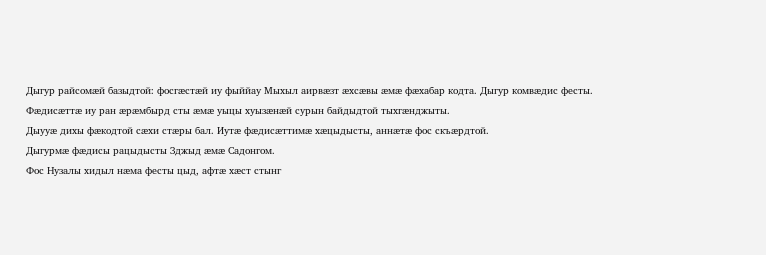Дыгур райсомӕй базыдтой: фосгӕстӕй иу фыййау Мыхыл аирвӕзт ӕхсӕвы ӕмӕ фӕхабар кодта. Дыгур комвӕдис фесты. Фӕдисӕттӕ иу ран ӕрӕмбырд сты ӕмӕ уыцы хуызӕнӕй сурын байдыдтой тыхгӕнджыты.
Дыууӕ дихы фӕкодтой сӕхи стӕры бал. Иутӕ фӕдисӕттимӕ хӕцыдысты, аннӕтӕ фос скъӕрдтой.
Дыгурмӕ фӕдисы рацыдысты Зджыд ӕмӕ Садонгом.
Фос Нузалы хидыл нӕма фесты цыд, афтӕ хӕст стынг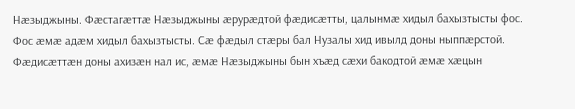Нӕзыджыны. Фӕстагӕттӕ Нӕзыджыны ӕрурӕдтой фӕдисӕтты, цалынмӕ хидыл бахызтысты фос. Фос ӕмӕ адӕм хидыл бахызтысты. Сӕ фӕдыл стӕры бал Нузалы хид ивылд доны ныппӕрстой. Фӕдисӕттӕн доны ахизӕн нал ис, ӕмӕ Нӕзыджыны бын хъӕд сӕхи бакодтой ӕмӕ хӕцын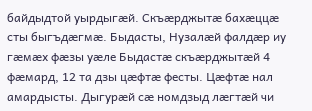байдыдтой уырдыгӕй. Скъӕрджытæ бахӕццӕ сты быгъдӕгмӕ. Быдасты, Нузалӕй фалдӕр иу гӕмӕх фӕзы уӕле Быдастӕ скъӕрджытæй 4 фӕмард, 12 та дзы цӕфтӕ фесты. Цӕфтӕ нал амардысты. Дыгурӕй сӕ номдзыд лӕгтӕй чи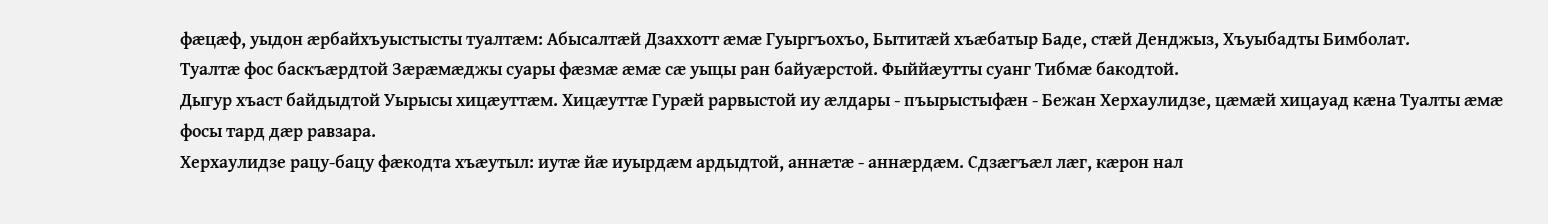фӕцӕф, уыдон ӕрбайхъуыстысты туалтӕм: Абысалтӕй Дзаххотт ӕмӕ Гуыргъохъо, Бытитӕй хъӕбатыр Баде, стӕй Денджыз, Хъуыбадты Бимболат.
Туалтӕ фос баскъӕрдтой Зӕрӕмӕджы суары фӕзмӕ ӕмӕ сӕ уыцы ран байуӕрстой. Фыййӕутты суанг Тибмӕ бакодтой.
Дыгур хъаст байдыдтой Уырысы хицӕуттӕм. Хицӕуттӕ Гурӕй рарвыстой иу ӕлдары - пъырыстыфӕн - Бежан Херхаулидзе, цӕмӕй хицауад кӕна Туалты ӕмӕ фосы тард дӕр равзара.
Херхаулидзе рацу-бацу фӕкодта хъӕутыл: иутæ йæ иуырдӕм ардыдтой, аннӕтӕ - аннӕрдӕм. Сдзӕгъӕл лӕг, кӕрон нал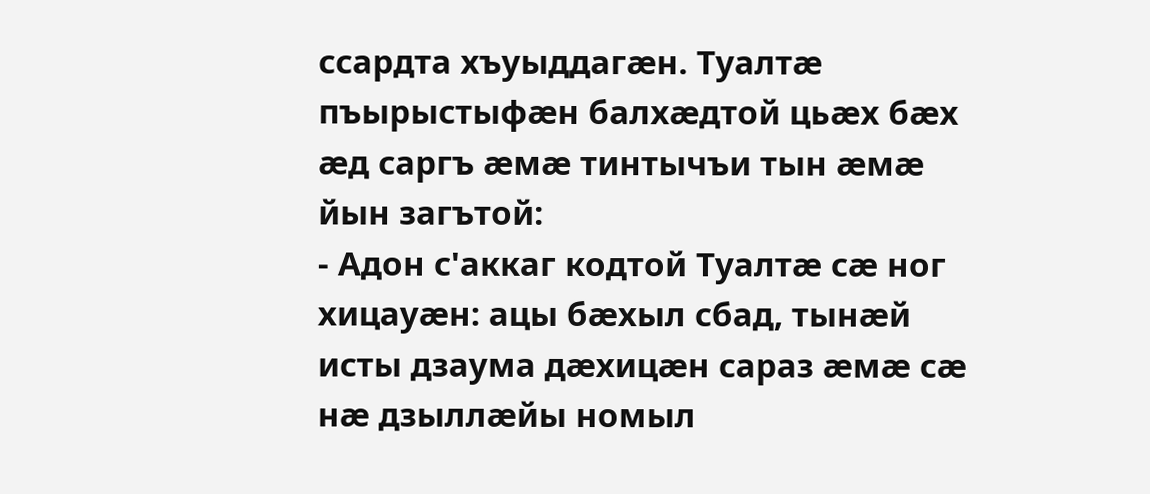ссардта хъуыддагӕн. Туалтӕ пъырыстыфӕн балхӕдтой цьӕх бӕх ӕд саргъ ӕмӕ тинтычъи тын ӕмӕ йын загътой:
- Адон с'аккаг кодтой Туалтӕ сӕ ног хицауӕн: ацы бӕхыл сбад, тынӕй исты дзаума дӕхицӕн сараз ӕмӕ сӕ нӕ дзыллӕйы номыл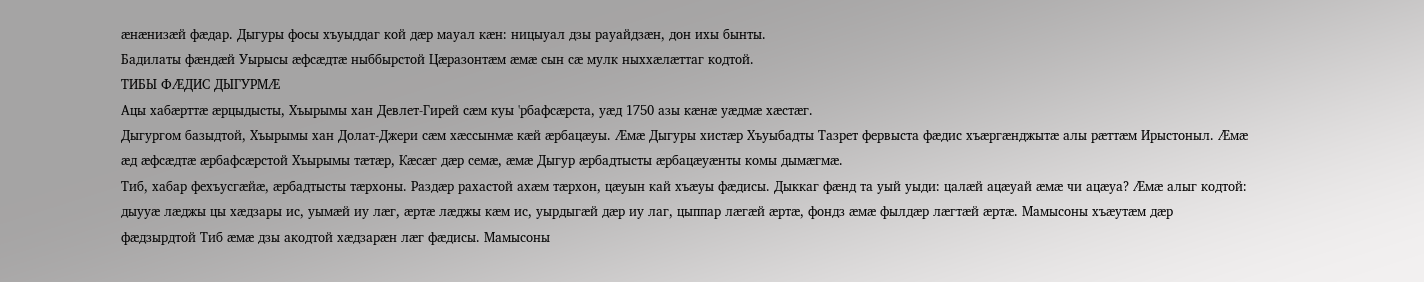ӕнӕнизӕй фӕдар. Дыгуры фосы хъуыддаг кой дӕр мауал кӕн: ницыуал дзы рауайдзӕн, дон ихы бынты.
Бадилаты фӕндӕй Уырысы ӕфсӕдтӕ ныббырстой Цӕразонтӕм ӕмӕ сын сӕ мулк ныххӕлӕттаг кодтой.
ТИБЫ ФӔДИС ДЫГУРМӔ
Ацы хабӕрттӕ ӕрцыдысты, Хъырымы хан Девлет-Гирей сӕм куы 'рбафсӕрста, уӕд 1750 азы кӕнӕ уӕдмӕ хӕстӕг.
Дыгургом базыдтой, Хъырымы хан Долат-Джери сӕм хӕссынмӕ кӕй ӕрбацӕуы. Ӕмӕ Дыгуры хистӕр Хъуыбадты Тазрет фервыста фӕдис хъӕргӕнджытӕ алы рӕттӕм Ирыстоныл. Ӕмӕ ӕд ӕфсӕдтӕ ӕрбафсӕрстой Хъырымы тӕтӕр, Кӕсӕг дӕр семӕ, ӕмӕ Дыгур ӕрбадтысты ӕрбацӕуӕнты комы дымӕгмӕ.
Тиб, хабар фехъусгӕйӕ, ӕрбадтысты тӕрхоны. Раздӕр рахастой ахӕм тӕрхон, цӕуын кай хъæуы фӕдисы. Дыккаг фӕнд та уый уыди: цалӕй ацӕуай ӕмӕ чи ацӕуа? Ӕмӕ алыг кодтой: дыууӕ лӕджы цы хӕдзары ис, уымӕй иу лӕг, ӕртӕ лӕджы кӕм ис, уырдыгӕй дӕр иу лаг, цыппар лæгæй ӕртӕ, фондз ӕмӕ фылдӕр лæгтæй ӕртӕ. Мамысоны хъӕутӕм дӕр фӕдзырдтой Тиб ӕмӕ дзы акодтой хӕдзарӕн лӕг фӕдисы. Мамысоны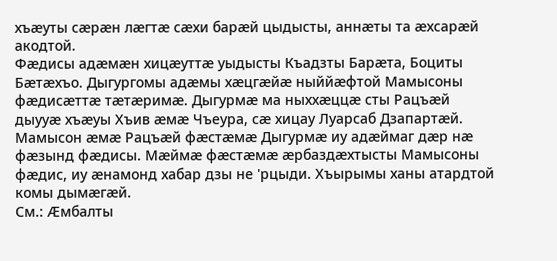хъӕуты сӕрӕн лӕгтӕ сӕхи барӕй цыдысты, аннӕты та ӕхсарӕй акодтой.
Фӕдисы адӕмӕн хицӕуттӕ уыдысты Къадзты Барӕта, Боциты Бӕтӕхъо. Дыгургомы адӕмы хӕцгӕйӕ ныййӕфтой Мамысоны фӕдисӕттӕ тӕтӕримӕ. Дыгурмӕ ма ныххӕццӕ сты Рацъӕй дыууæ хъæуы Хъив ӕмӕ Чъеура, сӕ хицау Луарсаб Дзапартӕй. Мамысон ӕмӕ Рацъӕй фӕстӕмӕ Дыгурмӕ иу адӕймаг дӕр нӕ фӕзынд фӕдисы. Мӕймӕ фӕстӕмӕ ӕрбаздӕхтысты Мамысоны фӕдис, иу ӕнамонд хабар дзы не 'рцыди. Хъырымы ханы атардтой комы дымӕгӕй.
См.: Æмбалты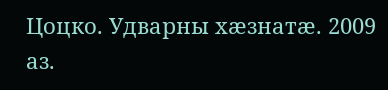Цоцко. Удварны хæзнатæ. 2009 аз.